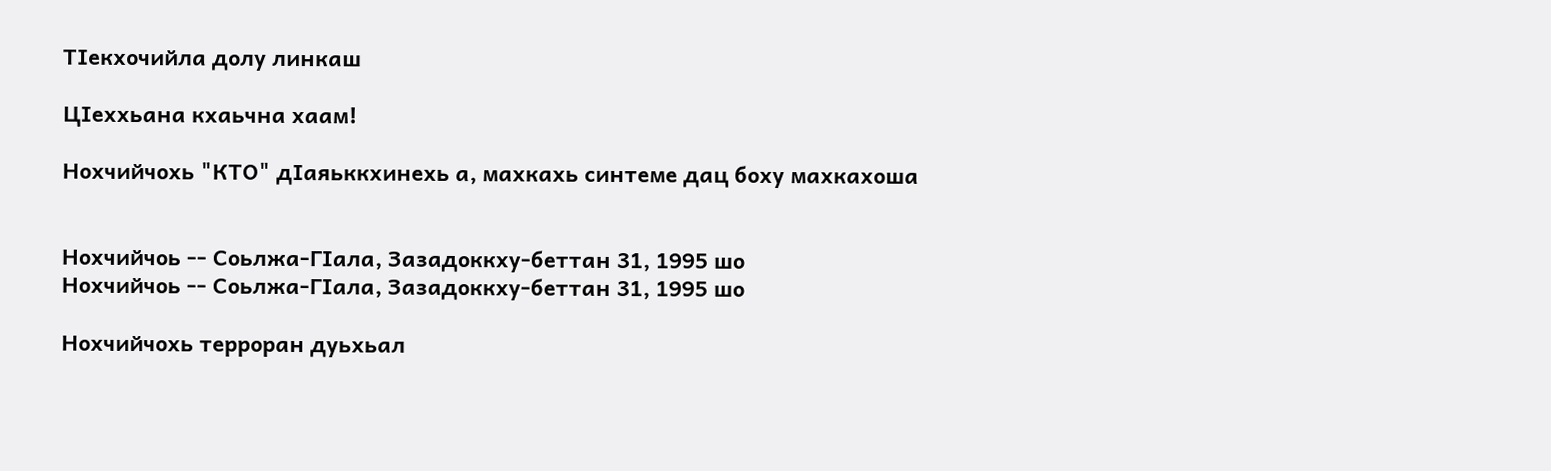ТIекхочийла долу линкаш

ЦIеххьана кхаьчна хаам!

Нохчийчохь "КТО" дIаяьккхинехь а, махкахь синтеме дац боху махкахоша


Нохчийчоь -- Cоьлжа-ГIала, Зазадоккху-беттан 31, 1995 шо
Нохчийчоь -- Cоьлжа-ГIала, Зазадоккху-беттан 31, 1995 шо

Нохчийчохь терроран дуьхьал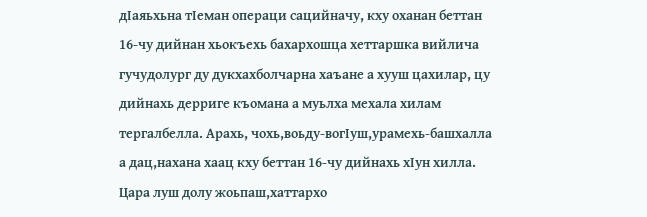дIаяьхьна тIеман операци сацийначу, кху оханан беттан 16-чу дийнан хьокъехь бахархошца хеттаршка вийлича гучудолург ду дукхахболчарна хаъане а хууш цахилар, цу дийнахь дерриге къомана а муьлха мехала хилам тергалбелла. Арахь, чохь,воьду-вогIуш,урамехь-башхалла а дац,нахана хаац кху беттан 16-чу дийнахь хIун хилла. Цара луш долу жоьпаш,хаттархо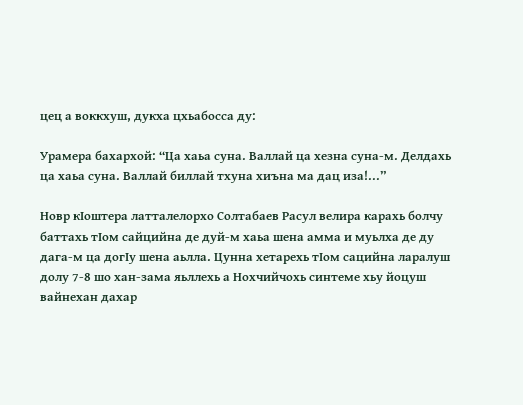цец а воккхуш, дукха цхьабосса ду:

Урамера бахархой: “Ца хаьа суна. Валлай ца хезна суна-м. Делдахь ца хаьа суна. Валлай биллай тхуна хиъна ма дац иза!...”

Новр кIоштера латталелорхо Солтабаев Расул велира карахь болчу баттахь тIом сайцийна де дуй-м хаьа шена амма и муьлха де ду дага-м ца догIу шена аьлла. Цунна хетарехь тIом сацийна ларалуш долу 7-8 шо хан-зама яьллехь а Нохчийчохь синтеме хьу йоцуш вайнехан дахар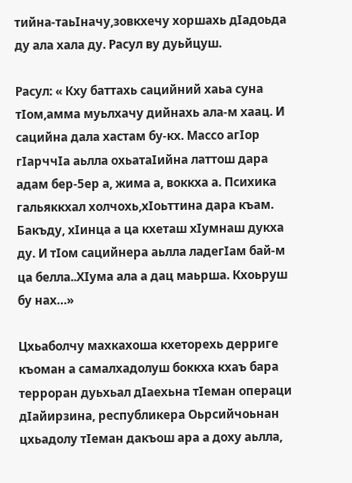тийна-таьIначу,зовкхечу хоршахь дIадоьда ду ала хала ду. Расул ву дуьйцуш.

Расул: « Кху баттахь сацийний хаьа суна тIом,амма муьлхачу дийнахь ала-м хаац. И сацийна дала хастам бу-кх. Массо агIор гIарччIа аьлла охьатаIийна латтош дара адам бер-5ер а, жима а, воккха а. Психика гальяккхал холчохь,хIоьттина дара къам. Бакъду, хIинца а ца кхеташ хIумнаш дукха ду. И тIом сацийнера аьлла ладегIам бай-м ца белла..ХIума ала а дац маьрша. Кхоьруш бу нах…»

Цхьаболчу махкахоша кхеторехь дерриге къоман а самалхадолуш боккха кхаъ бара терроран дуьхьал дIаехьна тIеман операци дIайирзина, республикера Оьрсийчоьнан цхьадолу тIеман дакъош ара а доху аьлла,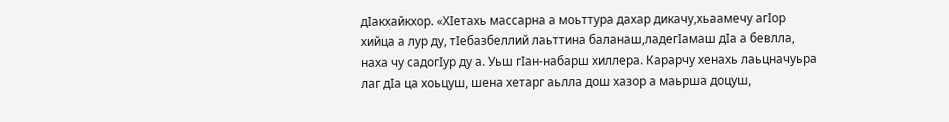дIакхайкхор. «ХIетахь массарна а моьттура дахар дикачу,хьаамечу агIор хийца а лур ду, тIебазбеллий лаьттина баланаш,ладегIамаш дIа а бевлла, наха чу садогIур ду а. Уьш гIан-набарш хиллера. Карарчу хенахь лаьцначуьра лаг дIа ца хоьцуш, шена хетарг аьлла дош хазор а маьрша доцуш,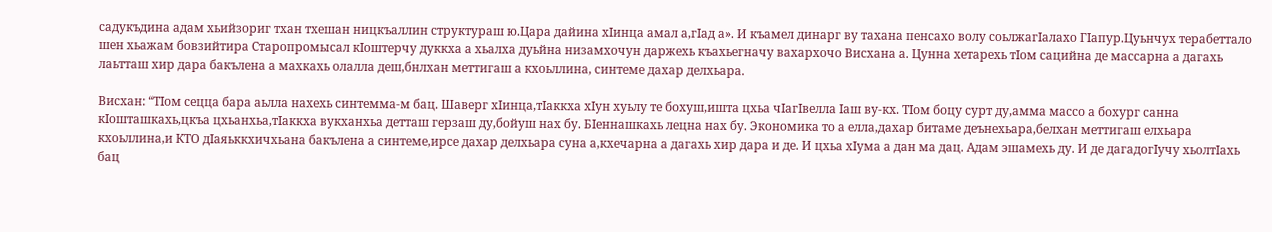садукъдина адам хьийзориг тхан тхешан ницкъаллин структураш ю.Цара дайина хIинца амал а,гIад а». И къамел динарг ву тахана пенсахо волу соьлжагIалахо ГIапур.Цуьнчух терабеттало шен хьажам бовзийтира Старопромысал кIоштерчу дуккха а хьалха дуьйна низамхочун даржехь къахьегначу вахархочо Висхана а. Цунна хетарехь тIом сацийна де массарна а дагахь лаьтташ хир дара бакълена а махкахь олалла деш,бнлхан меттигаш а кхоьллина, синтеме дахар делхьара.

Висхан: “ТIом сецца бара аьлла нахехь синтемма-м бац. Шаверг хIинца,тIаккха хIун хуьлу те бохуш,ишта цхьа чIагIвелла Iаш ву-кх. ТIом боцу сурт ду,амма массо а бохург санна кIошташкахь,цкъа цхьанхьа,тIаккха вукханхьа детташ герзаш ду,бойуш нах бу. БIеннашкахь лецна нах бу. Экономика то а елла,дахар битаме деънехьара,белхан меттигаш елхьара кхоьллина,и КТО дIаяьккхичхьана бакълена а синтеме,ирсе дахар делхьара суна а,кхечарна а дагахь хир дара и де. И цхьа хIума а дан ма дац. Адам эшамехь ду. И де дагадогIучу хьолтIахь бац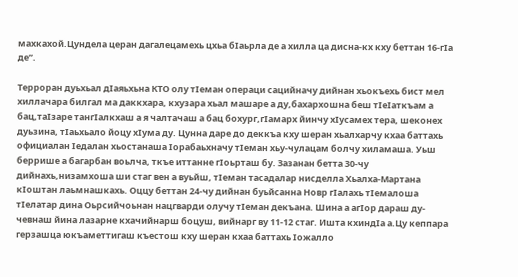махкахой.Цундела церан дагалецамехь цхьа бIаьрла де а хилла ца дисна-кх кху беттан 16-гIа де”.

Терроран дуьхьал дIаяьхьна КТО олу тIеман операци сацийначу дийнан хьокъехь бист мел хиллачара билгал ма даккхара, кхузара хьал машаре а ду,бахархошна беш тIеIаткъам а бац,таIзаре тангIалкхаш а я чалтачаш а бац бохург,гIамарх йинчу хIусамех тера, шеконех дуьзина, тIаьхьало йоцу хIума ду. Цунна даре до деккъа кху шеран хьалхарчу кхаа баттахь официалан Iедалан хьостанаша Iорабаьхначу тIеман хьу-чулацам болчу хиламаша. Уьш беррише а багарбан воьлча, ткъе иттанне гIоьрташ бу. Зазанан бетта 30-чу дийнахь,низамхоша ши стаг вен а вуьйш, тIеман тасадалар нисделла Хьалха-Мартана кIоштан лаьмнашкахь. Оццу беттан 24-чу дийнан буьйсанна Новр гIалахь тIемалоша тIелатар дина Оьрсийчоьнан нацгварди олучу тIеман декъана. Шина а агIор дараш ду- чевнаш йина лазарне кхачийнарш боцуш, вийнарг ву 11-12 стаг. Ишта кхиндIа а.Цу кеппара герзашца юкъаметтигаш къестош кху шеран кхаа баттахь Iожалло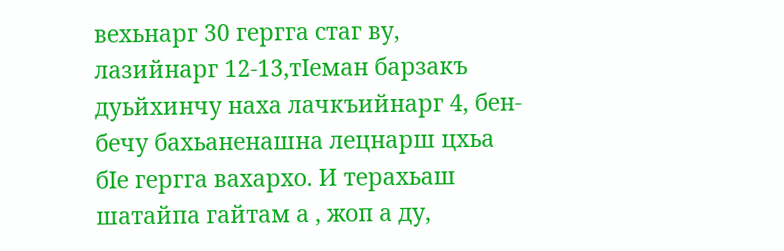вехьнарг 30 гергга стаг ву, лазийнарг 12-13,тIеман барзакъ дуьйхинчу наха лачкъийнарг 4, бен-бечу бахьаненашна лецнарш цхьа бIе гергга вахархо. И терахьаш шатайпа гайтам а , жоп а ду,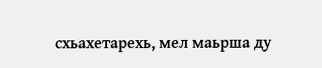схьахетарехь, мел маьрша ду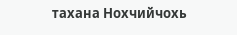тахана Нохчийчохь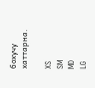бохучу хаттарна.

XS
SM
MD
LG